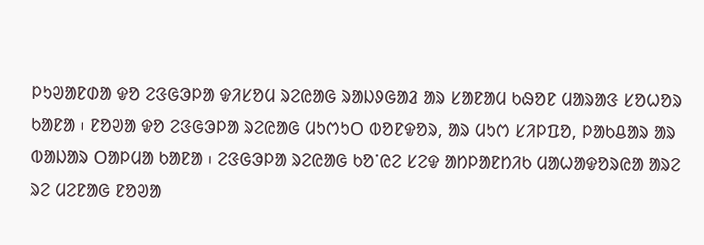ᱞᱩᱣᱟᱱᱰᱟ ᱫᱚ ᱮᱝᱜᱳᱞᱟ ᱫᱤᱥᱚᱢ ᱨᱮᱭᱟᱜ ᱨᱟᱡᱽᱜᱟᱲ ᱟᱨ ᱥᱟᱱᱟᱢ ᱠᱷᱚᱱ ᱢᱟᱨᱟᱝ ᱥᱚᱦᱚᱨ ᱠᱟᱱᱟ ᱾ ᱱᱚᱣᱟ ᱫᱚ ᱮᱝᱜᱳᱞᱟ ᱨᱮᱭᱟᱜ ᱢᱩᱬᱩᱛ ᱵᱚᱱᱫᱚᱨ, ᱟᱨ ᱢᱩᱬ ᱥᱤᱞᱯᱚ, ᱞᱟᱠᱪᱟᱨ ᱟᱨ ᱵᱟᱡᱟᱨ ᱛᱟᱞᱢᱟ ᱠᱟᱱᱟ ᱾ ᱮᱝᱜᱳᱞᱟ ᱨᱮᱭᱟᱜ ᱠᱚᱸᱭᱮ ᱥᱮᱫ ᱟᱴᱞᱟᱱᱴᱤᱠ ᱢᱟᱦᱟᱫᱚᱨᱭᱟ ᱟᱨᱮ ᱨᱮ ᱢᱮᱱᱟᱜ ᱱᱚᱣᱟ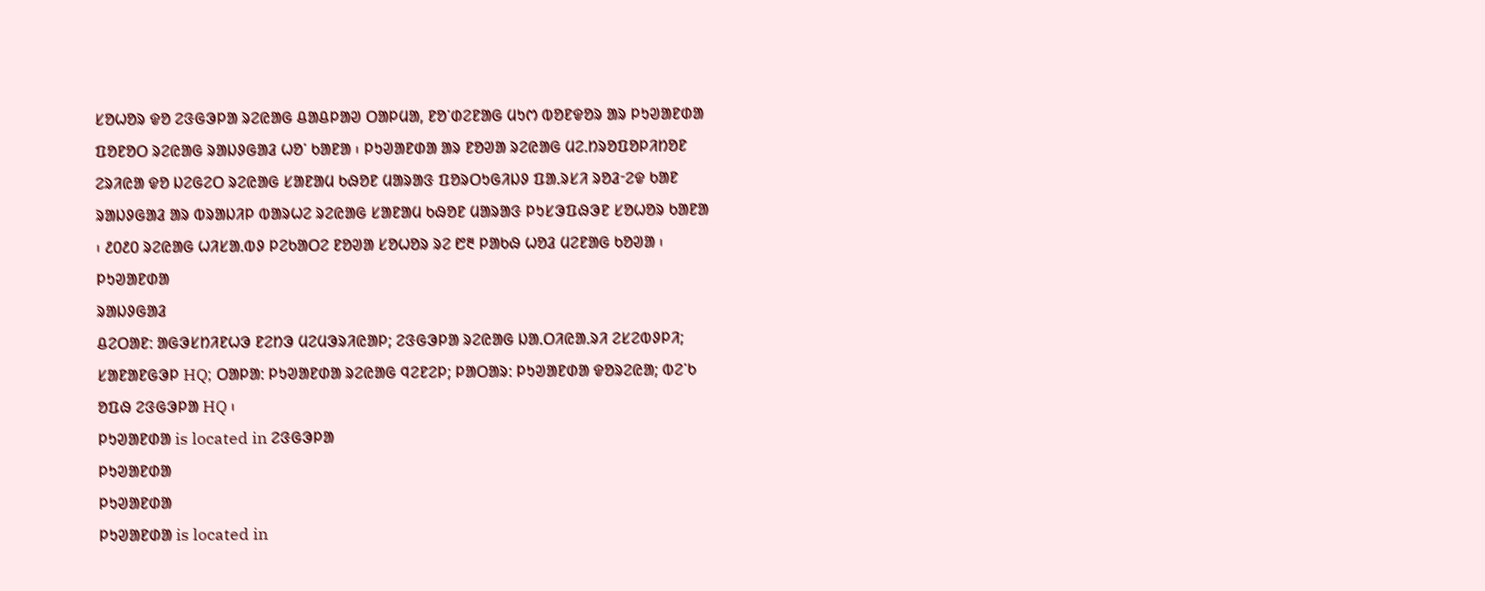ᱥᱚᱦᱚᱨ ᱫᱚ ᱮᱝᱜᱳᱞᱟ ᱨᱮᱭᱟᱜ ᱪᱟᱪᱞᱟᱣ ᱛᱟᱞᱢᱟ, ᱱᱚᱸᱰᱮᱱᱟᱜ ᱢᱩᱬ ᱵᱚᱱᱫᱚᱨ ᱟᱨ ᱞᱩᱣᱟᱱᱰᱟ ᱯᱚᱱᱚᱛ ᱨᱮᱭᱟᱜ ᱨᱟᱡᱽᱜᱟᱲ ᱦᱚᱸ ᱠᱟᱱᱟ ᱾ ᱞᱩᱣᱟᱱᱰᱟ ᱟᱨ ᱱᱚᱣᱟ ᱨᱮᱭᱟᱜ ᱢᱮᱹᱴᱨᱚᱯᱚᱞᱤᱴᱚᱱ ᱮᱨᱤᱭᱟ ᱫᱚ ᱡᱮᱜᱮᱛ ᱨᱮᱭᱟᱜ ᱥᱟᱱᱟᱢ ᱠᱷᱚᱱ ᱢᱟᱨᱟᱝ ᱯᱚᱨᱛᱩᱜᱤᱡᱽ ᱯᱟᱹᱨᱥᱤ ᱨᱚᱲᱼᱮᱫ ᱠᱟᱱ ᱨᱟᱡᱽᱜᱟᱲ ᱟᱨ ᱵᱨᱟᱡᱤᱞ ᱵᱟᱨᱦᱮ ᱨᱮᱭᱟᱜ ᱥᱟᱱᱟᱢ ᱠᱷᱚᱱ ᱢᱟᱨᱟᱝ ᱞᱩᱥᱳᱯᱷᱳᱱ ᱥᱚᱦᱚᱨ ᱠᱟᱱᱟ ᱾ ᱒᱐᱒᱐ ᱨᱮᱭᱟᱜ ᱦᱤᱥᱟᱹᱵᱽ ᱞᱮᱠᱟᱛᱮ ᱱᱚᱣᱟ ᱥᱚᱦᱚᱨ ᱨᱮ ᱘᱓ ᱞᱟᱠᱷ ᱦᱚᱲ ᱢᱮᱱᱟᱜ ᱠᱚᱣᱟ ᱾
ᱞᱩᱣᱟᱱᱰᱟ
ᱨᱟᱡᱽᱜᱟᱲ
ᱪᱮᱛᱟᱱ: ᱟᱜᱳᱥᱴᱤᱱᱦᱳ ᱱᱮᱴᱳ ᱢᱮᱢᱳᱨᱤᱭᱟᱞ; ᱮᱝᱜᱳᱞᱟ ᱨᱮᱭᱟᱜ ᱡᱟᱹᱛᱤᱭᱟᱹᱨᱤ ᱮᱥᱮᱵᱽᱞᱤ; ᱥᱟᱱᱟᱱᱜᱳᱞ HQ; ᱛᱟᱞᱟ: ᱞᱩᱣᱟᱱᱰᱟ ᱨᱮᱭᱟᱜ ᱧᱮᱱᱮᱞ; ᱞᱟᱛᱟᱨ: ᱞᱩᱣᱟᱱᱰᱟ ᱫᱚᱨᱮᱭᱟ; ᱵᱮᱸᱠ ᱚᱯᱷ ᱮᱝᱜᱳᱞᱟ HQ ᱾
ᱞᱩᱣᱟᱱᱰᱟ is located in ᱮᱝᱜᱳᱞᱟ
ᱞᱩᱣᱟᱱᱰᱟ
ᱞᱩᱣᱟᱱᱰᱟ
ᱞᱩᱣᱟᱱᱰᱟ is located in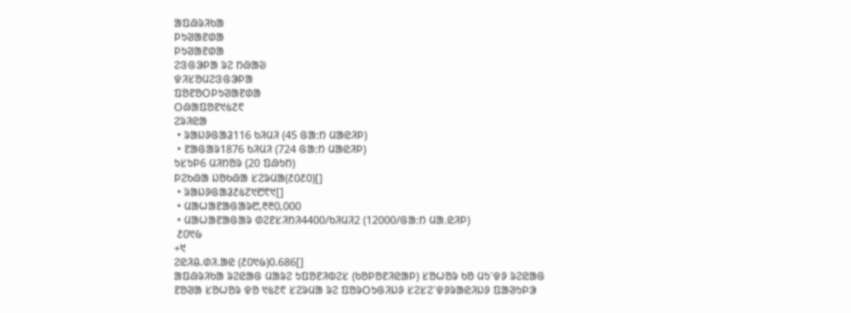ᱟᱯᱷᱨᱤᱠᱟ
ᱞᱩᱣᱟᱱᱰᱟ
ᱞᱩᱣᱟᱱᱰᱟ
ᱮᱝᱜᱳᱞᱟ ᱨᱮ ᱴᱷᱟᱶ
ᱫᱤᱥᱚᱢᱮᱝᱜᱳᱞᱟ
ᱯᱚᱱᱚᱛᱞᱩᱣᱟᱱᱰᱟ
ᱛᱷᱟᱯᱚᱱ᱑᱕᱗᱖
ᱮᱨᱤᱭᱟ
 • ᱨᱟᱡᱽᱜᱟᱲ116 ᱠᱤᱢᱤ (45 ᱜᱟᱺᱴ ᱢᱟᱭᱤᱞ)
 • ᱱᱟᱜᱟᱨ1876 ᱠᱤᱢᱤ (724 ᱜᱟᱺᱴ ᱢᱟᱭᱤᱞ)
ᱩᱥᱩᱞ6 ᱢᱤᱴᱚᱨ (20 ᱯᱷᱩᱴ)
ᱞᱮᱠᱷᱟ ᱡᱚᱠᱷᱟ ᱥᱮᱨᱢᱟ(᱒᱐᱒᱐)[]
 • ᱨᱟᱡᱽᱜᱟᱲ᱒᱕᱗᱑᱘᱖᱑[]
 • ᱢᱟᱦᱟᱱᱟᱜᱟᱨ᱘,᱓᱓᱐,᱐᱐᱐
 • ᱢᱟᱦᱟᱱᱟᱜᱟᱨ ᱰᱮᱱᱥᱤᱴᱤ4400/ᱠᱤᱢᱤ2 (12000/ᱜᱟᱺᱴ ᱢᱟᱹᱭᱤᱞ)
 ᱒᱐᱑᱙
+᱑
ᱮᱭᱤᱪ.ᱰᱤ.ᱟᱭ (᱒᱐᱑᱙)0.686[]
ᱟᱯᱷᱨᱤᱠᱟ ᱨᱮᱭᱟᱜ ᱢᱟᱨᱮ ᱩᱯᱚᱱᱤᱵᱮᱥ (ᱠᱚᱞᱚᱱᱤᱭᱟᱞ) ᱥᱚᱦᱚᱨ ᱠᱚ ᱢᱩᱸᱫᱽ ᱨᱮᱭᱟᱜ ᱱᱚᱣᱟ ᱥᱚᱦᱚᱨ ᱫᱚ ᱑᱕᱗᱖ ᱥᱮᱨᱢᱟ ᱨᱮ ᱯᱚᱨᱛᱩᱜᱤᱡᱽ ᱥᱮᱥᱮᱸᱫᱽᱨᱟᱭᱤᱡᱽ ᱯᱟᱣᱩᱞᱳ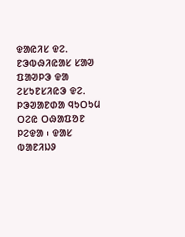ᱫᱟᱭᱤᱥ ᱫᱮᱹ ᱱᱳᱵᱷᱤᱭᱟᱥ ᱥᱟᱣ ᱯᱟᱣᱞᱳ ᱫᱟ ᱮᱥᱩᱱᱥᱤᱭᱳ ᱫᱮᱹ ᱞᱳᱣᱟᱱᱰᱟ ᱧᱩᱛᱩᱢ ᱛᱮᱭ ᱛᱷᱟᱯᱚᱱ ᱞᱮᱫᱟ ᱾ ᱫᱟᱥ ᱵᱟᱱᱤᱡᱽ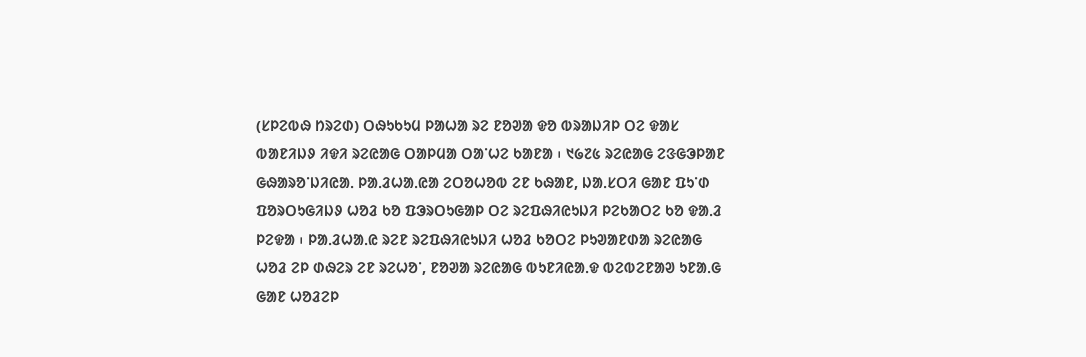(ᱥᱞᱮᱵᱷ ᱴᱨᱮᱰ) ᱛᱷᱩᱠᱩᱢ ᱞᱟᱦᱟ ᱨᱮ ᱱᱚᱣᱟ ᱫᱚ ᱵᱨᱟᱡᱤᱞ ᱛᱮ ᱫᱟᱥ ᱵᱟᱱᱤᱡᱽ ᱤᱫᱤ ᱨᱮᱭᱟᱜ ᱛᱟᱞᱢᱟ ᱛᱟᱸᱦᱮ ᱠᱟᱱᱟ ᱾ ᱑᱙᱗᱕ ᱨᱮᱭᱟᱜ ᱮᱝᱜᱳᱞᱟᱱ ᱜᱷᱟᱨᱚᱸᱡᱤᱭᱟᱹ ᱞᱟᱹᱲᱦᱟᱹᱭᱟ ᱮᱛᱚᱦᱚᱵ ᱮᱱ ᱠᱷᱟᱱ, ᱡᱟᱹᱥᱛᱤ ᱜᱟᱱ ᱯᱩᱸᱰ ᱯᱚᱨᱛᱩᱜᱤᱡᱽ ᱦᱚᱲ ᱠᱚ ᱯᱳᱨᱛᱩᱜᱟᱞ ᱛᱮ ᱨᱮᱯᱷᱤᱭᱩᱡᱤ ᱞᱮᱠᱟᱛᱮ ᱠᱚ ᱫᱟᱹᱲ ᱞᱮᱫᱟ ᱾ ᱞᱟᱹᱲᱦᱟᱹᱭ ᱨᱮᱱ ᱨᱮᱯᱷᱤᱭᱩᱡᱤ ᱦᱚᱲ ᱠᱚᱛᱮ ᱞᱩᱣᱟᱱᱰᱟ ᱨᱮᱭᱟᱜ ᱦᱚᱲ ᱮᱞ ᱰᱷᱮᱨ ᱮᱱ ᱨᱮᱦᱚᱸ, ᱱᱚᱣᱟ ᱨᱮᱭᱟᱜ ᱵᱩᱱᱤᱭᱟᱹᱫ ᱵᱮᱵᱮᱱᱟᱣ ᱩᱱᱟᱹᱜ ᱜᱟᱱ ᱦᱚᱲᱮᱞ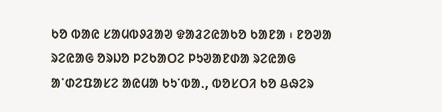ᱠᱚ ᱵᱟᱭ ᱥᱟᱢᱵᱽᱲᱟᱣ ᱫᱟᱲᱮᱭᱟᱠᱚ ᱠᱟᱱᱟ ᱾ ᱱᱚᱣᱟ ᱨᱮᱭᱟᱜ ᱚᱨᱡᱚ ᱞᱮᱠᱟᱛᱮ ᱞᱩᱣᱟᱱᱰᱟ ᱨᱮᱭᱟᱜ ᱟᱸᱰᱮᱯᱟᱥᱮ ᱟᱭᱢᱟ ᱠᱩᱸᱵᱟᱹ, ᱵᱚᱥᱛᱤ ᱠᱚ ᱪᱷᱮᱨ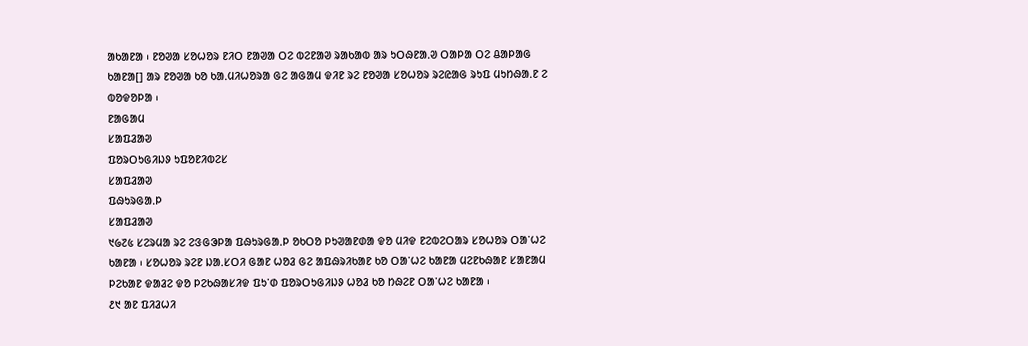ᱟᱠᱟᱱᱟ ᱾ ᱱᱚᱣᱟ ᱥᱚᱦᱚᱨ ᱱᱤᱛ ᱱᱟᱣᱟ ᱛᱮ ᱵᱮᱱᱟᱣ ᱨᱟᱠᱟᱵ ᱟᱨ ᱩᱛᱷᱱᱟᱹᱣ ᱛᱟᱞᱟ ᱛᱮ ᱪᱟᱞᱟᱜ ᱠᱟᱱᱟ[] ᱟᱨ ᱱᱚᱣᱟ ᱠᱚ ᱠᱟᱹᱢᱤᱦᱚᱨᱟ ᱜᱮ ᱟᱜᱟᱢ ᱫᱤᱱ ᱨᱮ ᱱᱚᱣᱟ ᱥᱚᱦᱚᱨ ᱨᱮᱭᱟᱜ ᱨᱩᱯ ᱢᱩᱴᱷᱟᱹᱱ ᱮ ᱵᱚᱫᱚᱞᱟ ᱾
ᱱᱟᱜᱟᱢ
ᱥᱟᱯᱲᱟᱣ
ᱯᱚᱨᱛᱩᱜᱤᱡᱽ ᱩᱯᱚᱱᱤᱵᱮᱥ
ᱥᱟᱯᱲᱟᱣ
ᱯᱷᱩᱨᱜᱟᱹᱞ
ᱥᱟᱯᱲᱟᱣ
᱑᱙᱗᱕ ᱥᱮᱨᱢᱟ ᱨᱮ ᱮᱝᱜᱳᱞᱟ ᱯᱷᱩᱨᱜᱟᱹᱞ ᱚᱠᱛᱚ ᱞᱩᱣᱟᱱᱰᱟ ᱫᱚ ᱢᱤᱫ ᱱᱮᱵᱮᱛᱟᱨ ᱥᱚᱦᱚᱨ ᱛᱟᱸᱦᱮ ᱠᱟᱱᱟ ᱾ ᱥᱚᱦᱚᱨ ᱨᱮᱱ ᱡᱟᱹᱥᱛᱤ ᱜᱟᱱ ᱦᱚᱲ ᱜᱮ ᱟᱯᱷᱨᱤᱠᱟᱱ ᱠᱚ ᱛᱟᱸᱦᱮ ᱠᱟᱱᱟ ᱢᱮᱱᱠᱷᱟᱱ ᱥᱟᱱᱟᱢ ᱞᱮᱠᱟᱱ ᱫᱟᱲᱮ ᱫᱚ ᱞᱮᱠᱷᱟᱥᱤᱫ ᱯᱩᱸᱰ ᱯᱚᱨᱛᱩᱜᱤᱡᱽ ᱦᱚᱲ ᱠᱚ ᱴᱷᱮᱱ ᱛᱟᱸᱦᱮ ᱠᱟᱱᱟ ᱾
᱒᱑ ᱟᱱ ᱯᱤᱲᱦᱤ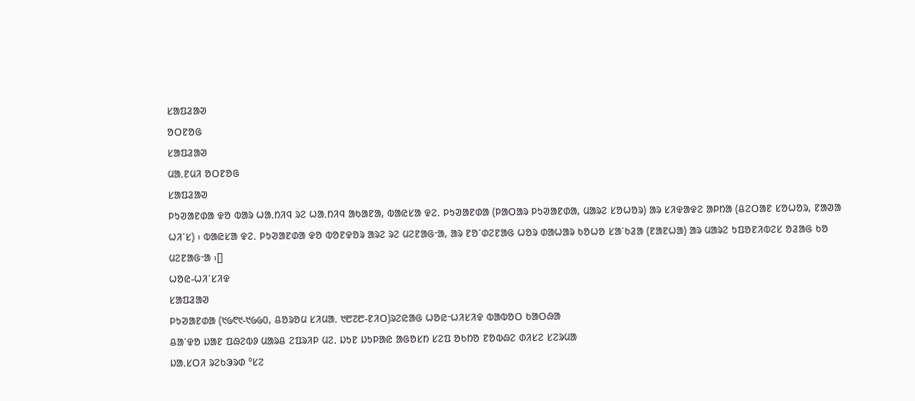ᱥᱟᱯᱲᱟᱣ
ᱚᱛᱱᱚᱜ
ᱥᱟᱯᱲᱟᱣ
ᱢᱟᱹᱱᱢᱤ ᱚᱛᱱᱚᱜ
ᱥᱟᱯᱲᱟᱣ
ᱞᱩᱣᱟᱱᱰᱟ ᱫᱚ ᱵᱟᱨ ᱦᱟᱹᱴᱤᱧ ᱨᱮ ᱦᱟᱹᱴᱤᱧ ᱟᱠᱟᱱᱟ, ᱵᱟᱭᱥᱟ ᱫᱮᱹ ᱞᱩᱣᱟᱱᱰᱟ (ᱞᱟᱛᱟᱨ ᱞᱩᱣᱟᱱᱰᱟ, ᱢᱟᱨᱮ ᱥᱚᱦᱚᱨ) ᱟᱨ ᱥᱤᱫᱟᱫᱮ ᱟᱞᱴᱟ (ᱪᱮᱛᱟᱱ ᱥᱚᱦᱚᱨ, ᱱᱟᱣᱟ ᱦᱤᱸᱥ) ᱾ ᱵᱟᱭᱥᱟ ᱫᱮᱹ ᱞᱩᱣᱟᱱᱰᱟ ᱫᱚ ᱵᱚᱱᱫᱚᱨ ᱟᱨᱮ ᱨᱮ ᱢᱮᱱᱟᱜᱼᱟ, ᱟᱨ ᱱᱚᱸᱰᱮᱱᱟᱜ ᱦᱚᱨ ᱰᱟᱦᱟᱨ ᱠᱚᱦᱚ ᱥᱟᱸᱠᱲᱟ (ᱱᱟᱱᱦᱟ) ᱟᱨ ᱢᱟᱨᱮ ᱩᱯᱚᱱᱤᱵᱮᱥ ᱚᱲᱟᱜ ᱠᱚ ᱢᱮᱱᱟᱜᱼᱟ ᱾[]
ᱦᱚᱭ-ᱦᱤᱸᱥᱤᱫ
ᱥᱟᱯᱲᱟᱣ
ᱞᱩᱣᱟᱱᱰᱟ (᱑᱙᱖᱑-᱑᱙᱙᱐, ᱪᱚᱨᱚᱢ ᱥᱤᱢᱟᱹ ᱑᱘᱗᱘-ᱱᱤᱛ)ᱨᱮᱭᱟᱜ ᱦᱚᱭᱼᱦᱤᱥᱤᱫ ᱵᱟᱵᱚᱛ ᱠᱟᱛᱷᱟ
ᱪᱟᱸᱫᱚ ᱡᱟᱱ ᱯᱷᱮᱵᱽ ᱢᱟᱨᱪ ᱮᱯᱨᱤᱞ ᱢᱮᱹ ᱡᱩᱱ ᱡᱩᱞᱟᱭ ᱟᱜᱚᱥᱴ ᱥᱮᱯ ᱚᱠᱴᱚ ᱱᱚᱵᱷᱮ ᱰᱤᱥᱮ ᱥᱮᱨᱢᱟ
ᱡᱟᱹᱥᱛᱤ ᱨᱮᱠᱳᱨᱰ °ᱥᱮ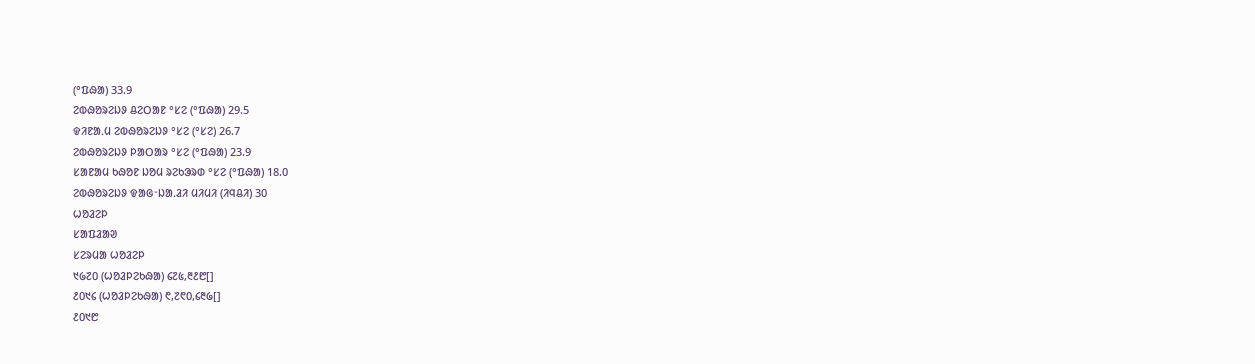(°ᱯᱷᱟ) 33.9
ᱮᱵᱷᱚᱨᱮᱡᱽ ᱪᱮᱛᱟᱱ °ᱥᱮ (°ᱯᱷᱟ) 29.5
ᱫᱤᱱᱟᱹᱢ ᱮᱵᱷᱚᱨᱮᱡᱽ °ᱥᱮ (°ᱥᱮ) 26.7
ᱮᱵᱷᱚᱨᱮᱡᱽ ᱞᱟᱛᱟᱨ °ᱥᱮ (°ᱯᱷᱟ) 23.9
ᱥᱟᱱᱟᱢ ᱠᱷᱚᱱ ᱡᱚᱢ ᱨᱮᱠᱳᱨᱰ °ᱥᱮ (°ᱯᱷᱟ) 18.0
ᱮᱵᱷᱚᱨᱮᱡᱽ ᱫᱟᱜᱼᱡᱟᱹᱲᱤ ᱢᱤᱢᱤ (ᱤᱧᱪᱤ) 30
ᱦᱚᱲᱮᱞ
ᱥᱟᱯᱲᱟᱣ
ᱥᱮᱨᱢᱟ ᱦᱚᱲᱮᱞ
᱑᱙᱗᱐ (ᱦᱚᱲᱞᱮᱠᱷᱟ) ᱔᱗᱕,᱓᱒᱘[]
᱒᱐᱑᱔ (ᱦᱚᱲᱞᱮᱠᱷᱟ) ᱖,᱗᱖᱐,᱔᱓᱙[]
᱒᱐᱑᱘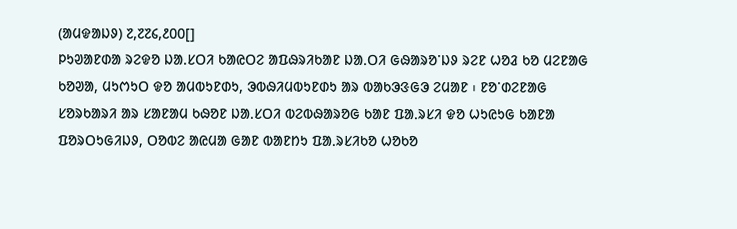(ᱟᱢᱫᱟᱡᱽ) ᱗,᱗᱗᱔,᱒᱐᱐[]
ᱞᱩᱣᱟᱱᱰᱟ ᱨᱮᱫᱚ ᱡᱟᱹᱥᱛᱤ ᱠᱟᱭᱛᱮ ᱟᱯᱷᱨᱤᱠᱟᱱ ᱡᱟᱹᱛᱤ ᱜᱷᱟᱨᱚᱸᱡᱽ ᱨᱮᱱ ᱦᱚᱲ ᱠᱚ ᱢᱮᱱᱟᱜ ᱠᱚᱣᱟ, ᱢᱩᱬᱩᱛ ᱫᱚ ᱟᱢᱵᱩᱱᱰᱩ, ᱳᱵᱷᱤᱢᱵᱩᱱᱰᱩ ᱟᱨ ᱵᱟᱠᱳᱝᱜᱳ ᱮᱢᱟᱱ ᱾ ᱱᱚᱸᱰᱮᱱᱟᱜ ᱥᱚᱨᱠᱟᱨᱤ ᱟᱨ ᱥᱟᱱᱟᱢ ᱠᱷᱚᱱ ᱡᱟᱹᱥᱛᱤ ᱵᱮᱵᱷᱟᱨᱚᱜ ᱠᱟᱱ ᱯᱟᱹᱨᱥᱤ ᱫᱚ ᱦᱩᱭᱩᱜ ᱠᱟᱱᱟ ᱯᱚᱨᱛᱩᱜᱤᱡᱽ, ᱛᱚᱵᱮ ᱟᱭᱢᱟ ᱜᱟᱱ ᱵᱟᱱᱴᱩ ᱯᱟᱹᱨᱥᱤᱠᱚ ᱦᱚᱠᱚ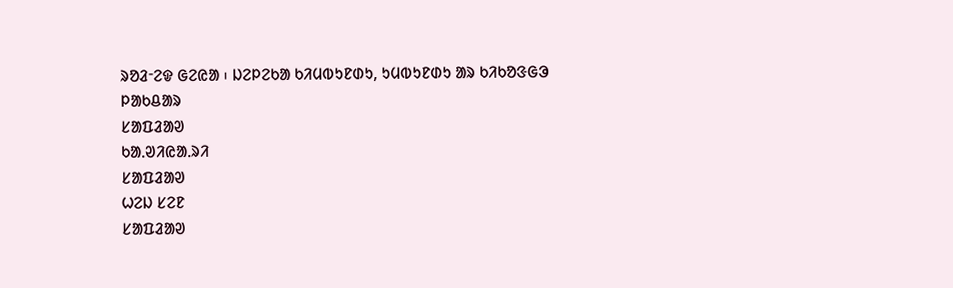ᱨᱚᱲᱼᱮᱫ ᱜᱮᱭᱟ ᱾ ᱡᱮᱞᱮᱠᱟ ᱠᱤᱢᱵᱩᱱᱰᱩ, ᱩᱢᱵᱩᱱᱰᱩ ᱟᱨ ᱠᱤᱠᱚᱝᱜᱳ
ᱞᱟᱠᱪᱟᱨ
ᱥᱟᱯᱲᱟᱣ
ᱠᱟᱹᱣᱤᱭᱟᱹᱨᱤ
ᱥᱟᱯᱲᱟᱣ
ᱦᱮᱡ ᱥᱮᱱ
ᱥᱟᱯᱲᱟᱣ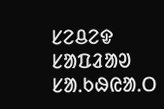ᱥᱮᱪᱮᱫ
ᱥᱟᱯᱲᱟᱣ
ᱥᱟᱹᱠᱷᱭᱟᱹᱛ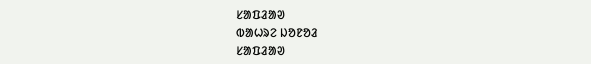ᱥᱟᱯᱲᱟᱣ
ᱵᱟᱦᱨᱮ ᱡᱚᱱᱚᱲ
ᱥᱟᱯᱲᱟᱣ